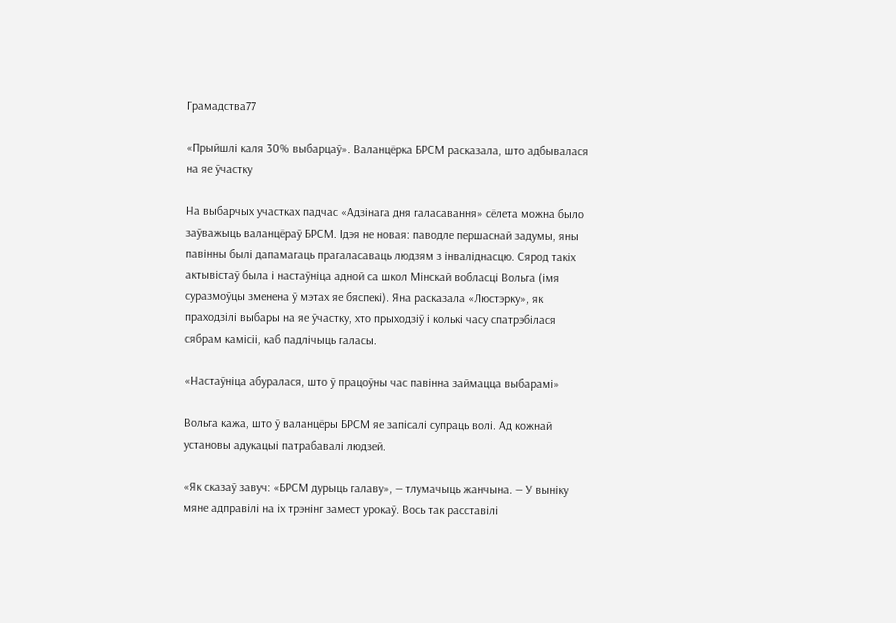Грамадства77

«Прыйшлі каля 30% выбарцаў». Валанцёрка БРСМ расказала, што адбывалася на яе ўчастку

На выбарчых участках падчас «Адзінага дня галасавання» сёлета можна было заўважыць валанцёраў БРСМ. Ідэя не новая: паводле першаснай задумы, яны павінны былі дапамагаць прагаласаваць людзям з інваліднасцю. Сярод такіх актывістаў была і настаўніца адной са школ Мінскай вобласці Вольга (імя суразмоўцы зменена ў мэтах яе бяспекі). Яна расказала «Люстэрку», як праходзілі выбары на яе ўчастку, хто прыходзіў і колькі часу спатрэбілася сябрам камісіі, каб падлічыць галасы.

«Настаўніца абуралася, што ў працоўны час павінна займацца выбарамі»

Вольга кажа, што ў валанцёры БРСМ яе запісалі супраць волі. Ад кожнай установы адукацыі патрабавалі людзей.

«Як сказаў завуч: «БРСМ дурыць галаву», — тлумачыць жанчына. — У выніку мяне адправілі на іх трэнінг замест урокаў. Вось так расставілі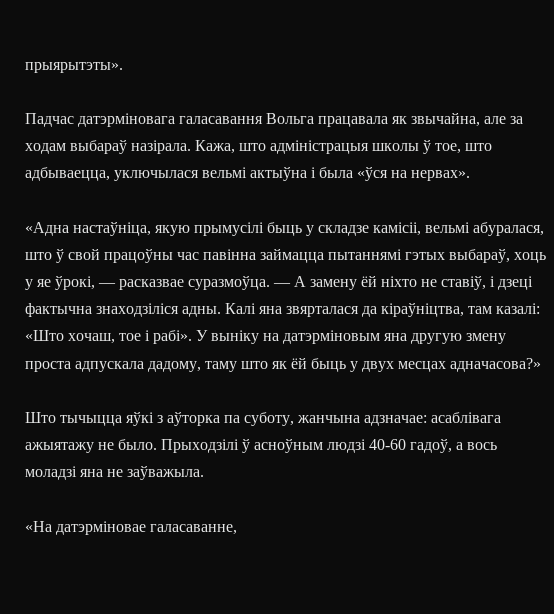прыярытэты».

Падчас датэрміновага галасавання Вольга працавала як звычайна, але за ходам выбараў назірала. Кажа, што адміністрацыя школы ў тое, што адбываецца, уключылася вельмі актыўна і была «ўся на нервах».

«Адна настаўніца, якую прымусілі быць у складзе камісіі, вельмі абуралася, што ў свой працоўны час павінна займацца пытаннямі гэтых выбараў, хоць у яе ўрокі, — расказвае суразмоўца. — А замену ёй ніхто не ставіў, і дзеці фактычна знаходзіліся адны. Калі яна звярталася да кіраўніцтва, там казалі: «Што хочаш, тое і рабі». У выніку на датэрміновым яна другую змену проста адпускала дадому, таму што як ёй быць у двух месцах адначасова?»

Што тычыцца яўкі з аўторка па суботу, жанчына адзначае: асаблівага ажыятажу не было. Прыходзілі ў асноўным людзі 40-60 гадоў, а вось моладзі яна не заўважыла.

«На датэрміновае галасаванне,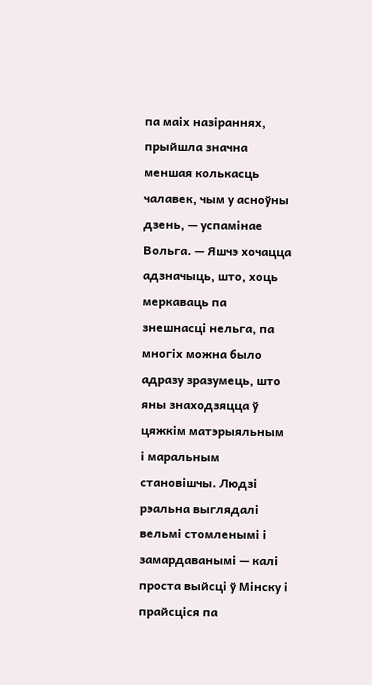па маіх назіраннях, прыйшла значна меншая колькасць чалавек, чым у асноўны дзень, — успамінае Вольга. — Яшчэ хочацца адзначыць, што, хоць меркаваць па знешнасці нельга, па многіх можна было адразу зразумець, што яны знаходзяцца ў цяжкім матэрыяльным і маральным становішчы. Людзі рэальна выглядалі вельмі стомленымі і замардаванымі — калі проста выйсці ў Мінску і прайсціся па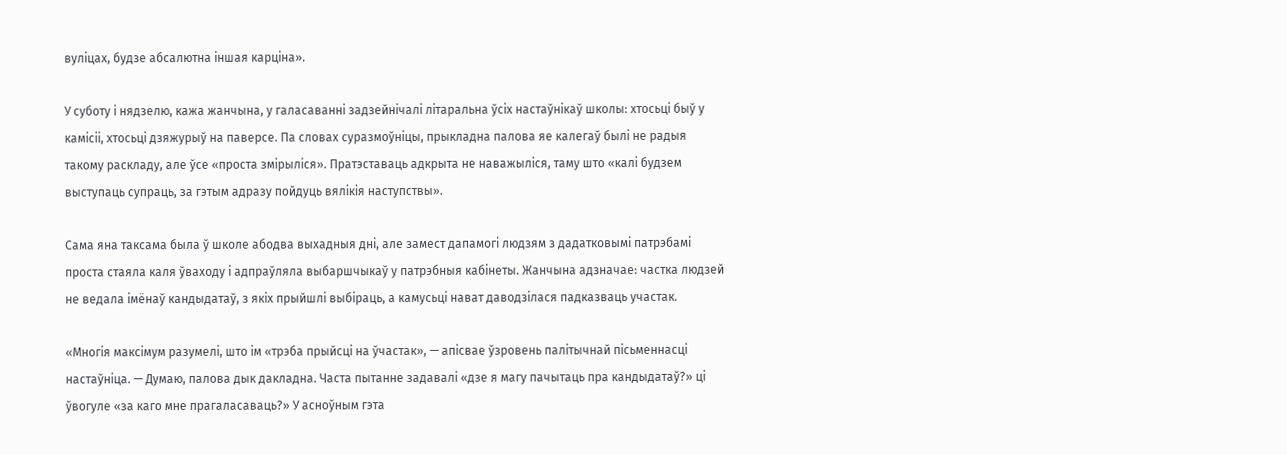вуліцах, будзе абсалютна іншая карціна».

У суботу і нядзелю, кажа жанчына, у галасаванні задзейнічалі літаральна ўсіх настаўнікаў школы: хтосьці быў у камісіі, хтосьці дзяжурыў на паверсе. Па словах суразмоўніцы, прыкладна палова яе калегаў былі не радыя такому раскладу, але ўсе «проста змірыліся». Пратэставаць адкрыта не наважыліся, таму што «калі будзем выступаць супраць, за гэтым адразу пойдуць вялікія наступствы».

Сама яна таксама была ў школе абодва выхадныя дні, але замест дапамогі людзям з дадатковымі патрэбамі проста стаяла каля ўваходу і адпраўляла выбаршчыкаў у патрэбныя кабінеты. Жанчына адзначае: частка людзей не ведала імёнаў кандыдатаў, з якіх прыйшлі выбіраць, а камусьці нават даводзілася падказваць участак.

«Многія максімум разумелі, што ім «трэба прыйсці на ўчастак», — апісвае ўзровень палітычнай пісьменнасці настаўніца. — Думаю, палова дык дакладна. Часта пытанне задавалі «дзе я магу пачытаць пра кандыдатаў?» ці ўвогуле «за каго мне прагаласаваць?» У асноўным гэта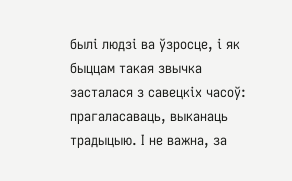былі людзі ва ўзросце, і як быццам такая звычка засталася з савецкіх часоў: прагаласаваць, выканаць традыцыю. І не важна, за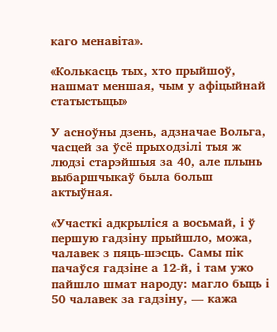каго менавіта».

«Колькасць тых, хто прыйшоў, нашмат меншая, чым у афіцыйнай статыстыцы»

У асноўны дзень, адзначае Вольга, часцей за ўсё прыходзілі тыя ж людзі старэйшыя за 40, але плынь выбаршчыкаў была больш актыўная.

«Участкі адкрыліся а восьмай, і ў першую гадзіну прыйшло, можа, чалавек з пяць-шэсць. Самы пік пачаўся гадзіне а 12-й, і там ужо пайшло шмат народу: магло быць і 50 чалавек за гадзіну, — кажа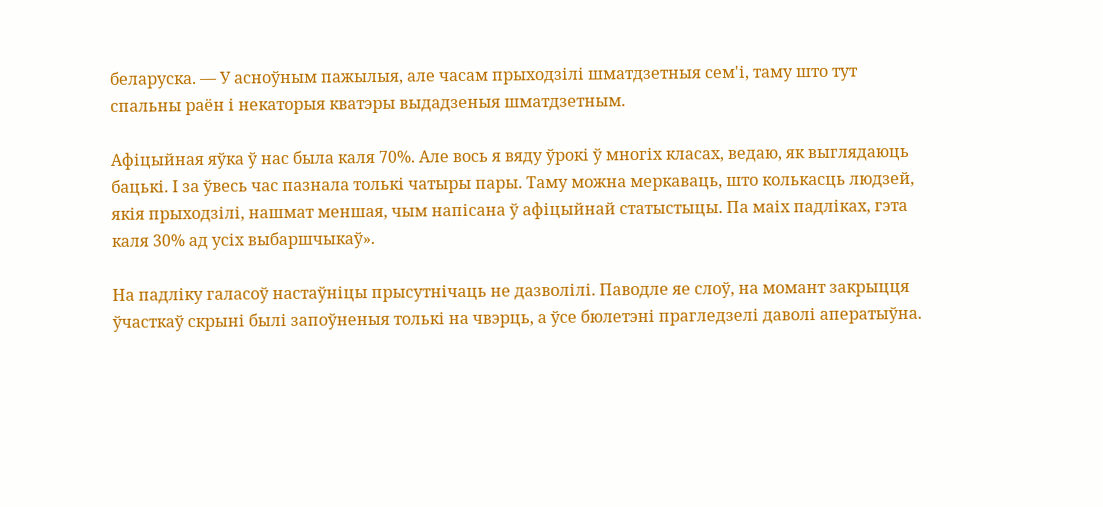беларуска. — У асноўным пажылыя, але часам прыходзілі шматдзетныя сем'і, таму што тут спальны раён і некаторыя кватэры выдадзеныя шматдзетным.

Афіцыйная яўка ў нас была каля 70%. Але вось я вяду ўрокі ў многіх класах, ведаю, як выглядаюць бацькі. І за ўвесь час пазнала толькі чатыры пары. Таму можна меркаваць, што колькасць людзей, якія прыходзілі, нашмат меншая, чым напісана ў афіцыйнай статыстыцы. Па маіх падліках, гэта каля 30% ад усіх выбаршчыкаў».

На падліку галасоў настаўніцы прысутнічаць не дазволілі. Паводле яе слоў, на момант закрыцця ўчасткаў скрыні былі запоўненыя толькі на чвэрць, а ўсе бюлетэні прагледзелі даволі аператыўна.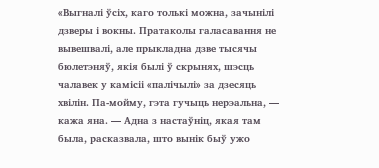«Выгналі ўсіх, каго толькі можна, зачынілі дзверы і вокны. Пратаколы галасавання не вывешвалі, але прыкладна дзве тысячы бюлетэняў, якія былі ў скрынях, шэсць чалавек у камісіі «палічылі» за дзесяць хвілін. Па-мойму, гэта гучыць нерэальна, — кажа яна. — Адна з настаўніц, якая там была, расказвала, што вынік быў ужо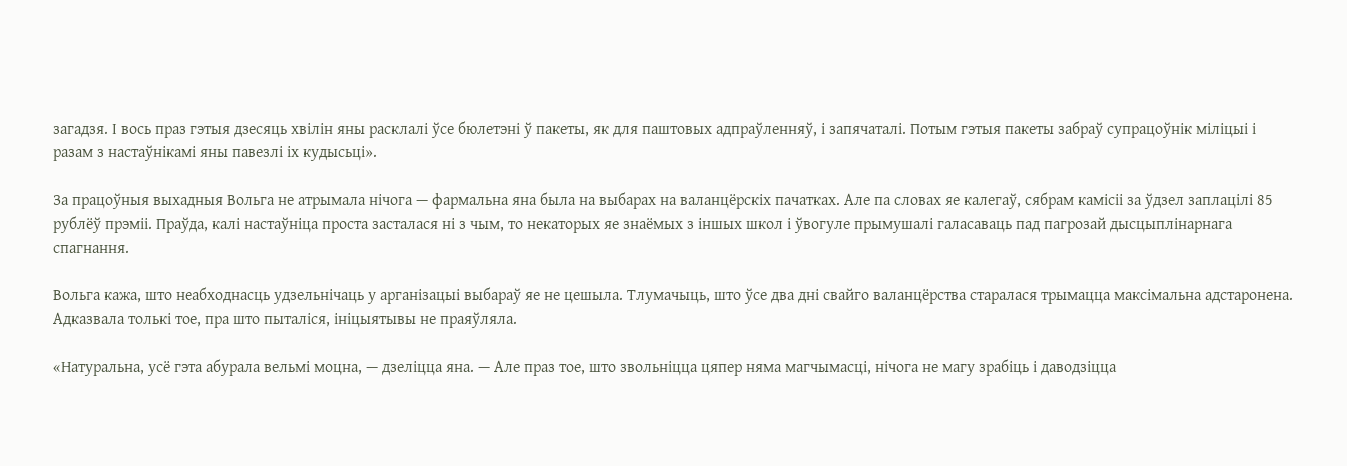загадзя. І вось праз гэтыя дзесяць хвілін яны расклалі ўсе бюлетэні ў пакеты, як для паштовых адпраўленняў, і запячаталі. Потым гэтыя пакеты забраў супрацоўнік міліцыі і разам з настаўнікамі яны павезлі іх кудысьці».

За працоўныя выхадныя Вольга не атрымала нічога — фармальна яна была на выбарах на валанцёрскіх пачатках. Але па словах яе калегаў, сябрам камісіі за ўдзел заплацілі 85 рублёў прэміі. Праўда, калі настаўніца проста засталася ні з чым, то некаторых яе знаёмых з іншых школ і ўвогуле прымушалі галасаваць пад пагрозай дысцыплінарнага спагнання.

Вольга кажа, што неабходнасць удзельнічаць у арганізацыі выбараў яе не цешыла. Тлумачыць, што ўсе два дні свайго валанцёрства старалася трымацца максімальна адстаронена. Адказвала толькі тое, пра што пыталіся, ініцыятывы не праяўляла.

«Натуральна, усё гэта абурала вельмі моцна, — дзеліцца яна. — Але праз тое, што звольніцца цяпер няма магчымасці, нічога не магу зрабіць і даводзіцца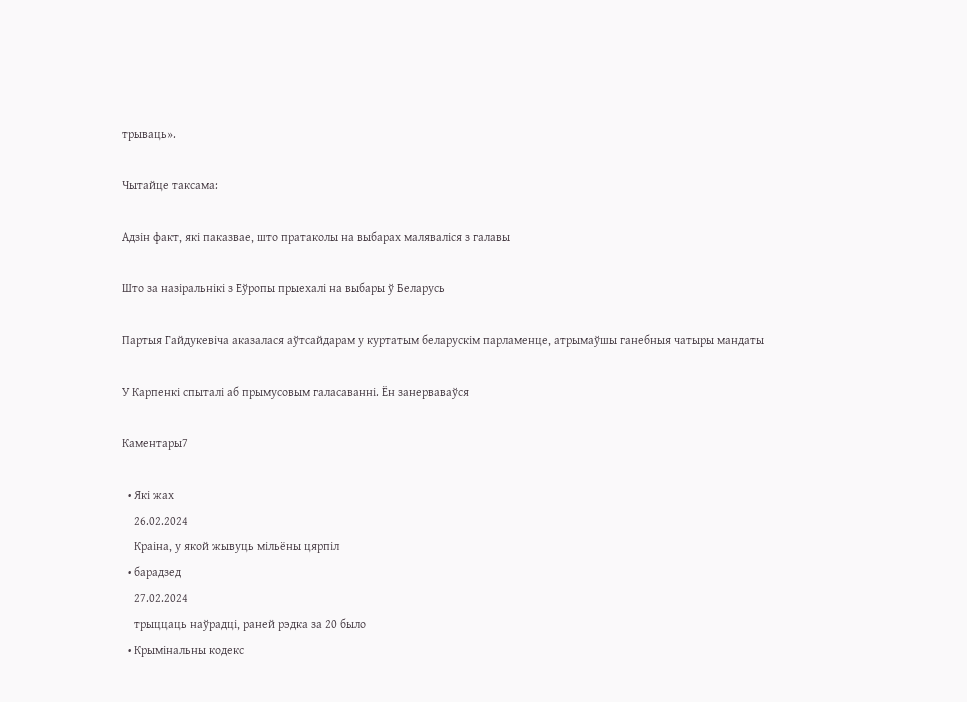трываць».

Чытайце таксама:

Адзін факт, які паказвае, што пратаколы на выбарах маляваліся з галавы

Што за назіральнікі з Еўропы прыехалі на выбары ў Беларусь

Партыя Гайдукевіча аказалася аўтсайдарам у куртатым беларускім парламенце, атрымаўшы ганебныя чатыры мандаты

У Карпенкі спыталі аб прымусовым галасаванні. Ён занерваваўся

Каментары7

  • Які жах
    26.02.2024
    Краіна, у якой жывуць мільёны цярпіл
  • барадзед
    27.02.2024
    трыццаць наўрадці, раней рэдка за 20 было
  • Крымінальны кодекс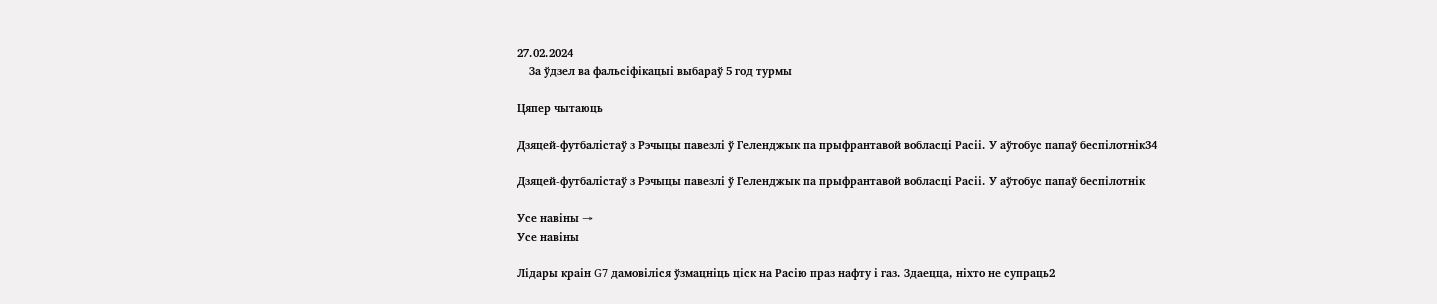27.02.2024
    За ўдзел ва фальсіфікацыі выбараў 5 год турмы

Цяпер чытаюць

Дзяцей-футбалістаў з Рэчыцы павезлі ў Геленджык па прыфрантавой вобласці Расіі. У аўтобус папаў беспілотнік34

Дзяцей-футбалістаў з Рэчыцы павезлі ў Геленджык па прыфрантавой вобласці Расіі. У аўтобус папаў беспілотнік

Усе навіны →
Усе навіны

Лідары краін G7 дамовіліся ўзмацніць ціск на Расію праз нафту і газ. Здаецца, ніхто не супраць2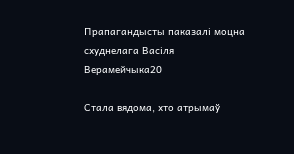Прапагандысты паказалі моцна схуднелага Васіля Верамейчыка20

Стала вядома, хто атрымаў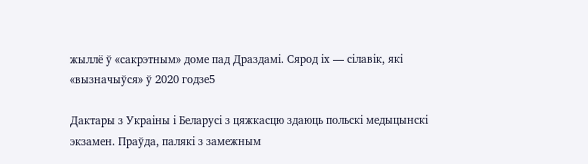жыллё ў «сакрэтным» доме пад Драздамі. Сярод іх — сілавік, які «вызначыўся» ў 2020 годзе5

Дактары з Украіны і Беларусі з цяжкасцю здаюць польскі медыцынскі экзамен. Праўда, палякі з замежным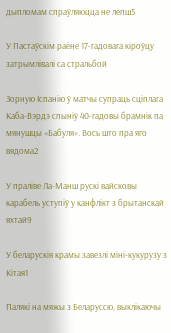дыпломам спраўляюцца не лепш5

У Пастаўскім раёне 17‑гадовага кіроўцу затрымлівалі са стральбой

Зорную Іспанію ў матчы супраць сціплага Каба-Вэрдэ спыніў 40‑гадовы брамнік па мянушцы «Бабуля». Вось што пра яго вядома2

У праліве Ла-Манш рускі вайсковы карабель уступіў у канфлікт з брытанскай яхтай9

У беларускія крамы завезлі міні-кукурузу з Кітая1

Палякі на мяжы з Беларуссю, выклікаючы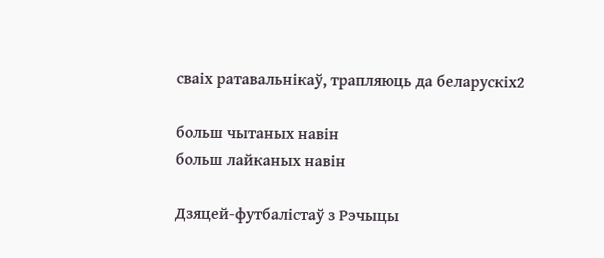сваіх ратавальнікаў, трапляюць да беларускіх2

больш чытаных навін
больш лайканых навін

Дзяцей-футбалістаў з Рэчыцы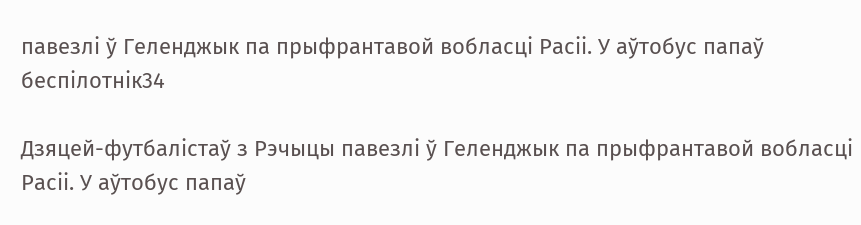павезлі ў Геленджык па прыфрантавой вобласці Расіі. У аўтобус папаў беспілотнік34

Дзяцей-футбалістаў з Рэчыцы павезлі ў Геленджык па прыфрантавой вобласці Расіі. У аўтобус папаў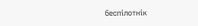беспілотнік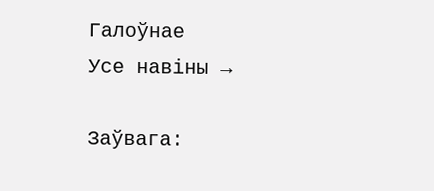Галоўнае
Усе навіны →

Заўвага: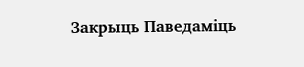Закрыць Паведаміць